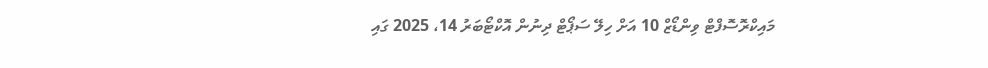މައިކްރޮސޮފްޓް ވިންޑޯޒް 10 އަށް ހިލޭ ސަޕޯޓް ދިނުން އޮކްޓޯބަރު 14، 2025 ގައި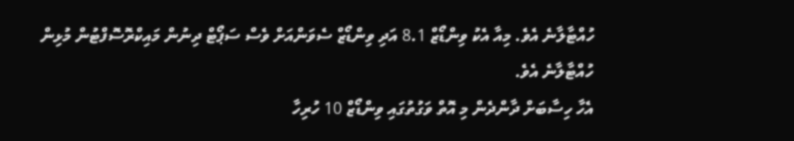ހުއްޓާލާނެ އެވެ. މިއާ އެކު ވިންޑޯޒް 8.1 އަދި ވިންޑޯޒް ސެވަންއަށް ވެސް ސަޕޯޓް ދިނުން މައިކްރޮސޮފްޓުން މުޅިން ހުއްޓާލާނެ އެވެ.
އެހާ ހިސާބަށް ދާންދެން މި އޮތް ވަގުތުގައި ވިންޑޯޒް 10 ހުރިހާ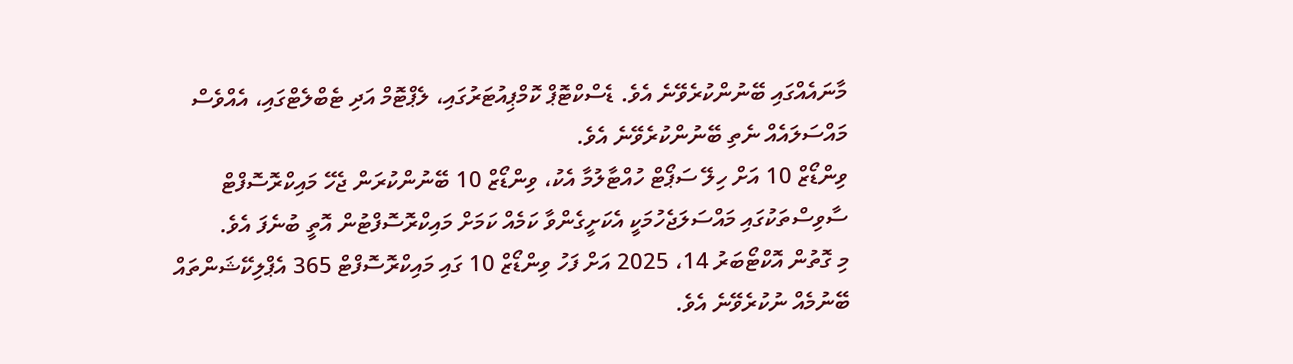މާނައެއްގައި ބޭނުންކުރެވޭނެ އެވެ. ޑެސްކްޓޮޕް ކޮމްޕިއުޓަރުގައި، ލެޕްޓޮމް އަދި ޓެބްލެޓްގައި، އެއްވެސް މައްސަލައެއް ނެތި ބޭނުންކުރެވޭނެ އެވެ.
ވިންޑޯޒް 10 އަށް ހިލޭ ސަޕޯޓް ހުއްޓާލުމާ އެކު، ވިންޑޯޒް 10 ބޭނުންކުރަން ޖެހޭ މައިކްރޮސޮފްޓް ސާވިސްތަކުގައި މައްސަލަޖެހުމަކީ އެކަށީގެންވާ ކަމެއް ކަމަށް މައިކްރޮސޮފްޓުން އޮތީ ބުނެފަ އެވެ.
މި ގޮތުން އޮކްޓޯބަރު 14، 2025 އަށް ފަހު ވިންޑޯޒް 10 ގައި މައިކްރޮސޮފްޓް 365 އެޕްލިކޭޝަންތައް ބޭނުމެއް ނުކުރެވޭނެ އެވެ.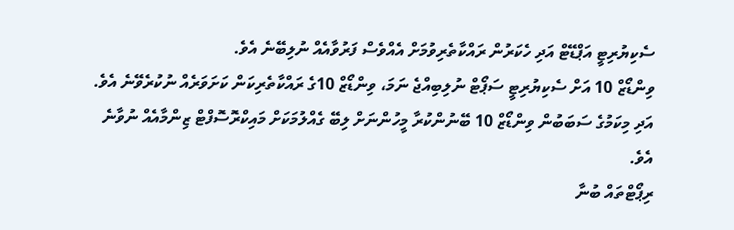ސެކިޔުރިޓީ އަޕްޑޭޓް އަދި ހެކަރުން ރައްކާތެރިވުމަށް އެއްވެސް ފަރުވާއެއް ނުލިބޭނެ އެވެ.
ވިންޑޯޒް 10 އަށް ސެކިޔުރިޓީ ސަޕޯޓް ނުލިބިއްޖެ ނަމަ، ވިންޑޯޒް 10ގެ ރައްކާތެރިކަން ކަށަވަރެއް ނުކުރެވޭނެ އެވެ. އަދި މިކަމުގެ ސަބަބުން ވިންޑޯޒް 10 ބޭނުންކުރާ މީހުންނަށް ލިބޭ ގެއްލުމަކަށް މައިކްރޮސޮފްޓް ޒިންމާއެއް ނުވާނެ އެވެ.
ރިޕޯޓްތައް ބުނާ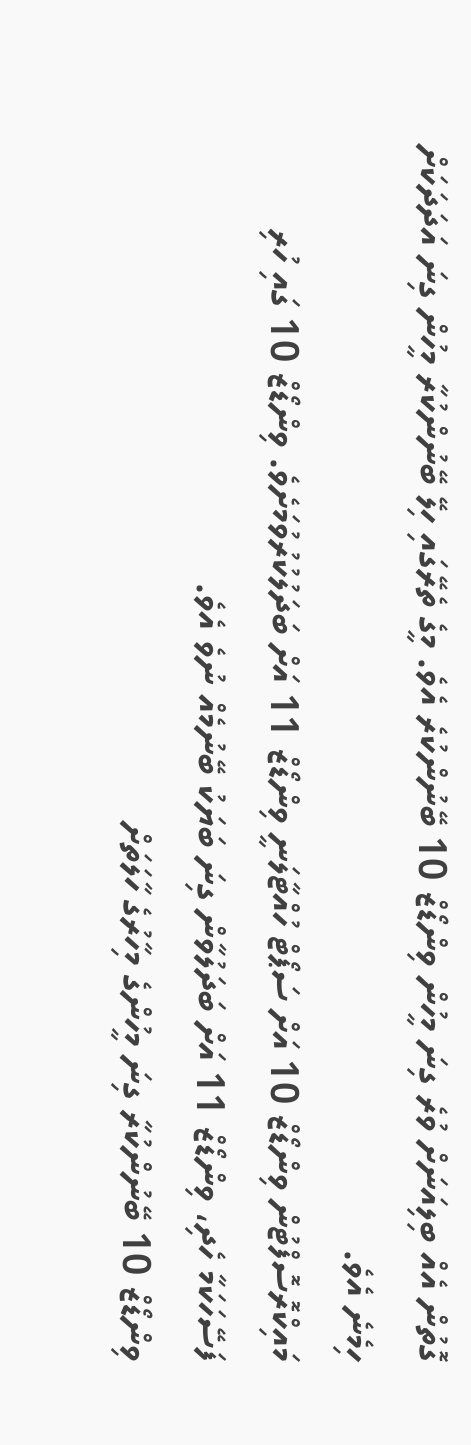ގޮތުން އެއް ބިލިއަނަށް ވުރެ ގިނަ މީހުން ވިންޑޯޒް 10 ބޭނުންކުރެ އެވެ. މީގެ ތެރޭގައި ހިލޭ ބޭނުންކުރާ މީހުން ގިނަ އަދަދަކަށް ހިމެނެ އެވެ.
މައިކްރޮސޮފްޓުން ވިންޑޯޒް 10 އަށް ސަޕޯޓް ހުއްޓާލަނީ ވިންޑޯޒް 11 އަށް ބަދަލުކުރުވުމަށެވެ. ވިންޑޯޒް 10 ގައި ހުރި ފަސޭހަކަމާ ހެދި، ވިންޑޯޒް 11 އަށް ބަދަލުވާން ގިނަ ބަޔަކު ބޭނުމެއް ނުވެ އެވެ.
ވިންޑޯޒް 10 ބޭނުންކުރާ ގިނަ މީހުންގެ މިހާރުގެ ހާލަތަށް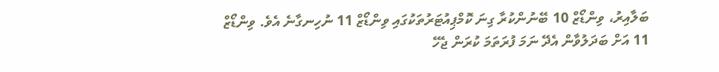ބަލާއިރު، ވިންޑޯޒް 10 ބޭނުންކުރާ ގިނަ ކޮމްޕިއުޓަރުތަކުގައި ވިންޑޯޒް 11 ނުހިނގާނެ އެވެ. ވިންޑޯޒް 11 އަށް ބަދަލުވާން އެދޭ ނަމަ ފުރަތަމަ ކުރަން ޖެހޭ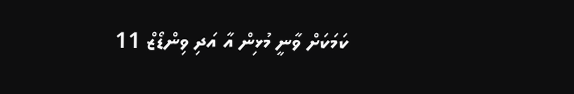ކަމަކަށް ވާނީ މުޅިން އާ އަދި ވިންޑޯޒް 11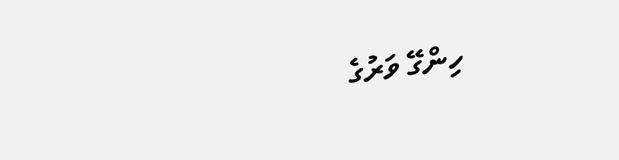ހިންގޭ ވަރުގެ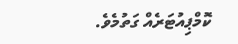ކޮމްޕިއުޓަރެއް ގަތުމެވެ.